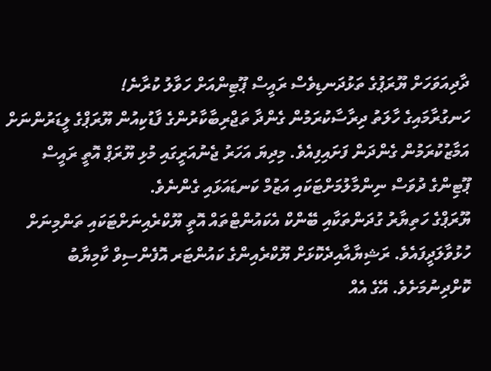ދާދިއަވަހަށް ޔޫރަޕުގެ ތަޅުދަނޑިވެސް ރައީސް ޕޫޓިންއަށް ހަވާލު ކުރާނެ!
ހަނގުރާމައިގެ ހާލަތު ދިރާސާކުރަމުން ގެންދާ ތަޖްރިބާކާރުންގެ ފާޑުކިއުން ޔޫރަޕްގެ ލީޑަރުންނަށް އަމާޒުކުރަމުން ގެންދަން ފަށައިފިއެވެ. މިދިޔަ އަހަރު ޖެނުއަރީގައި މުޅި ޔޫރަޕް އޮތީ ރައީސް ޕޫޓިންގެ ދުވަސް ނިންމާލުމަށްޓަކައި އަޒުމް ކަނޑައަޅައި ގެންނެވެ.
ޔޫރަޕްގެ ހަތިޔާރު ގުދަންތަކާއި ބޭންކް އެކައުންޓްތައް އޮތީ ޔޫކްރެއިނަށްޓަކައި ތަންމިނަށް ހުޅުވާލަދީފައެވެ. ރަޝިޔާއާއިދެކޮޅަށް ޔޫކްރެއިންގެ ކައުންޓަރ އޮފެންސިވް ކާމިޔާބު ކޮށްދިނުމަށެވެ. އޭގެ އެއް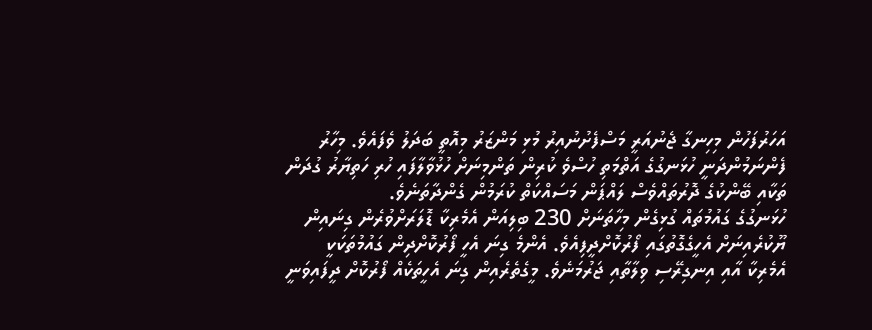އަހަރުފަހުން މިހިނގާ ޖެނުއަރީ މަސްފެށުނުއިރު މުޅި މަންޒަރު މިއޮތީ ބަދަލު ވެފައެވެ. މިހާރު ފެންނަމުންދަނީ ހުޅަނގުގެ އަތްމަތި ހުސްވެ ކުރިން ތަންމިނަށް ހުޅުވާލާފައި ހުރި ހަތިޔާރު ގުދަން ތަކާއި ބޭންކުގެ ދޮރުތައްވެސް ލައްޕަން މަސައްކަތް ކުރަމުން ގެންދާތަނެވެ.
ހުޅަނގުގެ ގައުމުތައް ގުޅިގެން މިހާތަނަށް 230 ބިލިއަން އެމެރިކާ ޑޮލަރަށްވުރެން ގިނައިން ޔޫކުރެއިނަށް އެހީގެގޮތުގައި ފޯރުކޮށްދީފިއެވެ. އެންމެ ގިނަ އެހީ ފޯރުކޮށްދިން ގައުމުތަކަކީ އެމެރިކާ އާއި އިނގިރޭސި ވިލާތާއި ޖަރުމަނެވެ. މީގެތެރެއިން ގިނަ އެހީތަކެއް ފޯރުކޮށް ދީފައިވަނީ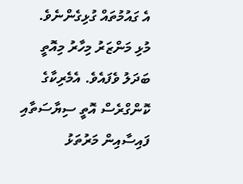އެ ގައުމުތައް ގުޅިގެންނެވެ.
މުޅި މަންޒަރު މިހާރު މިއޮތީ ބަދަލު ވެފައެވެ. އެމެރިކާގެ ކޮންގްރެސް އޮތީ ސިޔާސަތާއި ފައިސާއިން މަރުތަޅު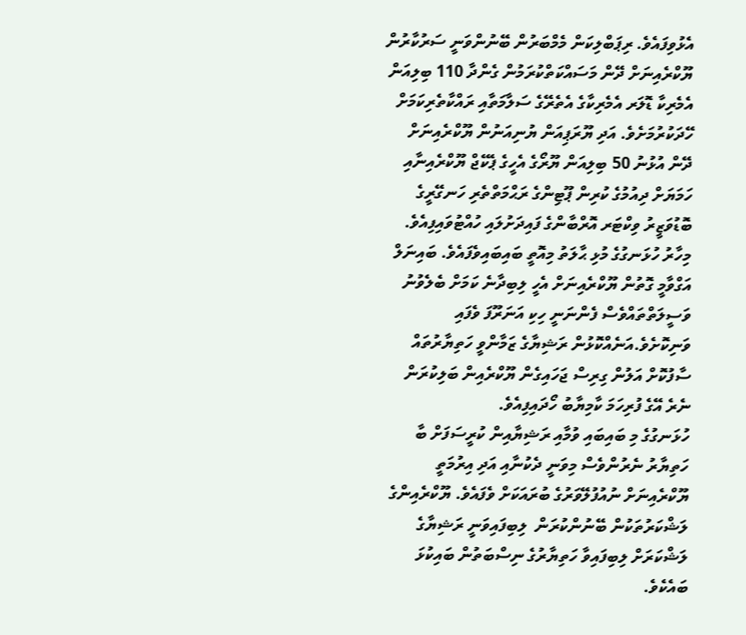އެޅުވިފައެވެ. ރިޕަބްލިކަން މެމްބަރުން ބޭނުންވަނީ ސަރުކާރުން ޔޫކްރެއިނަށް ދޭން މަސައްކަތްކުރަމުން ގެންދާ 110 ބިލިއަން އެމެރިކާ ޑޮލަރ އެމެރިކާގެ އެތެރޭގެ ސަލާމަތާއި ރައްކާތެރިކަމަށް ހޭދަކުރުމަށެވެ. އަދި ޔޫރަޕިއަން ޔުނިއަނުން ޔޫކްރެއިނަށް ދޭން އުޅުނު 50 ބިލިއަން ޔޫރޯގެ އެހީގެ ޕެކޭޖް ޔޫކްރެއިނާއި ހަމަޔަށް ދިއުމުގެ ކުރިން ޕޫޓިންގެ ރަޙްމަތްތެރި ހަނގޭރީގެ ބޮޑުވަޒީރު ވިކްޓަރ އޮރްބާންގެ ފައިދަށުލައި ހުއްޓުވައިފިއެވެ.
މިހާރު ހުޅަނގުގެ މުޅި ޙާލަތު މިއޮތީ ބައިބައިވެފައެވެ. ބައިނަލް އަގްވާމީ ގޮތުން ޔޫކްރެއިނަށް އެހީ ލިބިދާނެ ކަމަށް ބެލެވުނު ވަސީލަތްތައްވެސް ފެންނަނީ ހިކި އަނަރޫފަ ވެފައި ވަނިކޮށެވެ.އަނެއްކޮޅުން ރަޝިޔާގެ ޒަމާންވީ ހަތިޔާރުތައް ސާފުކޮށް އަލުން ގިރިސް ޖަހައިގެން ޔޫކްރެއިން ބަލިކުރަން ނެރެ އޭގެ ފުރިހަމަ ކާމިޔާބު ހޯދައިފިއެވެ.
ހުޅަނގުގެ މި ބައިބައި ވުމާއި ރަޝިޔާއިން ކުރީސަފަށް ބާ ހަތިޔާރު ނެރުންވެސް މިވަނީ ދެކުނާއި އަދި އިރުމަތީ ޔޫކްރެއިނަށް ނުއުފުލޭވަރުގެ ބުރައަކަށް ވެފައެވެ. ޔޫކްރެއިންގެ ލަޝްކަރުތަކުން ބޭނުންކުރަން  ލިބިފައިވަނީ ރަޝިޔާގެ ލަޝްކަރަށް ލިބިފައިވާ ހަތިޔާރުގެ ނިސްބަތުން ބައިކުޅަ ބައެކެވެ.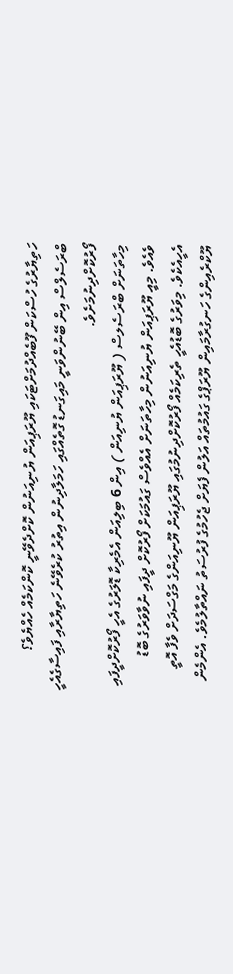ހަތިޔާރުގެ ހުސްކަން ފޫބެއްދުމަށްޓަކައި ޔޫރަޕިއަން ޔުނިއަނުން ކޮށްދެވޭނީ ކޮންކަމެއް ހެއްޔެވެ؟ ބްރަސެލްސް އިން ބޭނުންވަނީ މައިގަނޑު ގޮތެއްގައި ހަމަލާދިނުން އިތުރު ކުރެވޭނެ ހަތިޔާރާއި ފައިސާގެއެހީ ފޯރުކޮށްދިނުމަށެވެ.
މިހާތަނަށް ބްރަސެލސް ( ޔޫރަޕިއަން ޔުނިއަން ) އިން 6 ބިލިއަން އެމެރިކާ ޑޮލަރުގެ އެހީ ފޯރުކޮށްދީފައި ވެއެވެ. މިއީ ޔޫރަޕިއަން ޔުނިއަނުން މިހާތަނަށް އެއްވެސް ގައުމަކަށް ފޯރުކޮށް ދީފައި ނުވާވަރުގެ ބޮޑު އެހީއެކެވެ. މިވަރުގެ ބޮޑުއެހީ ތެރިކަމެއް ފޯރުކޮށްދިނުމުގައި ޔޫރަޕިއަން ޔޫނިއަންގެ މަގްސަދަށް ވެފާ އޮތީ ޔޫކްރެއިންގެ ހަނގުރާމައިން ޔޫރަޕްގެ ގައުމުތައް އަލުން ފެޔަށް ޖެހުމުގެ ފުރުސަތު ނައްތާލުމެވެ. އެންމެން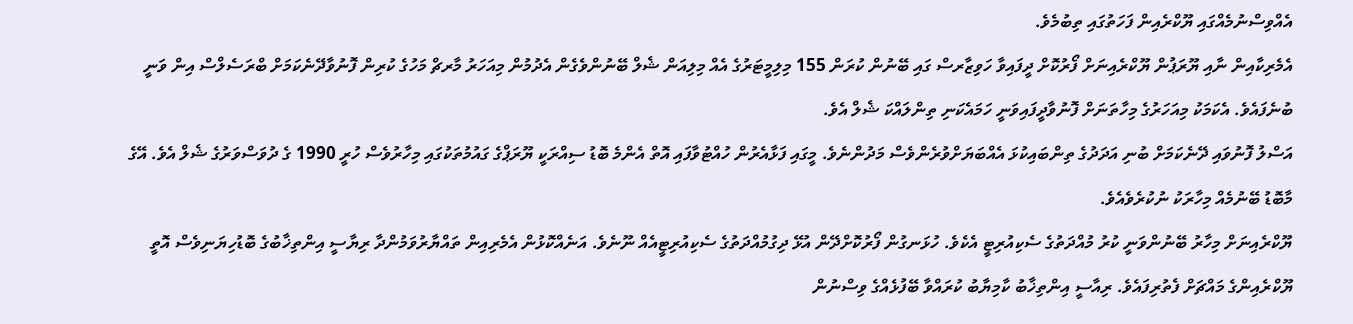އެއްވިސްނުމެއްގައި ޔޫކްރެއިން ފަހަތުގައި ތިބުމެވެ.
އެމެރިކާއިން ނާއި ޔޫރަޕުން ޔޫކްރެއިނަށް ފޯރުކޮށް ދީފައިވާ ހަވިޒާރސް ގައި ބޭނުން ކުރަން 155 މިލިމީޓަރުގެ އެއް މިލިއަން ޝެލް ބޭނުންވެގެން އެދުމުން މިއަހަރު މާރޗް މަހުގެ ކުރިން ފޮނުވާދޭނެކަމަށް ބްރަސެލްސް އިން ވަނީ ބުނެފައެވެ. އެކަމަކު މިއަހަރުގެ މިހާތަނަށް ފޮނުވާދީފައިވަނީ ހަމައެކަނި ތިންލައްކަ ޝެލް އެވެ.
އަސްލު ފޮނުވައި ދޭނެކަމަށް ބުނި އަދަދުގެ ތިންބައިކުޅަ އެއްބަޔަށްވުރެންވެސް މަދުންނެވެ. މީގައި ފަޅާއެރުން ހުއްޓުވާފައި އޮތް އެންމެ ބޮޑު ސިއްރަކީ ޔޫރަޕްގެ ގައުމުތަކުގައި މިހާރުވެސް ހުރީ 1990 ގެ ދުވަސްވަރުގެ ޝެލް އެވެ. އޭގެ މާބޮޑު ބޭނުމެއް މިހާރަކު ނުކުރެވެއެވެ.
ޔޫކްރެއިނަށް މިހާރު ބޭނުންވަނީ ކުރު މުއްދަތުގެ ސެކިއުރިޓީ އެކެވެ. ހުޅަނގުން ފޯރުކޮށްދޭން އުޅޭ ދިގުމުއްދަތުގެ ސެކިއުރިޓީއެއް ނޫނެވެ. އަނެއްކޮޅުން އެމެރިއިން ތައްޔާރުވަމުންދާ ރިޔާސީ އިންތިޚާބުގެ ބޮޑުހިޔަނިވެސް އޮތީ ޔޫކްރެއިންގެ މައްޗަށް ފެތުރިފައެވެ. ރިއާސީ އިންތިޚާބު ކާމިޔާބު ކުރައްވާ ބޭފުޅެއްގެ ވިސްނުން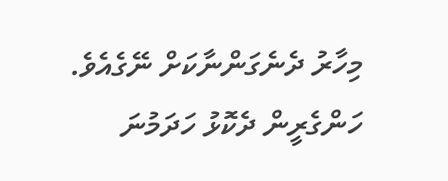މިހާރު ދެނެގަންނާކަށް ނޭގެއެވެ.
ހަންގެރީން ދެކޮޅު ހަދަމުނަ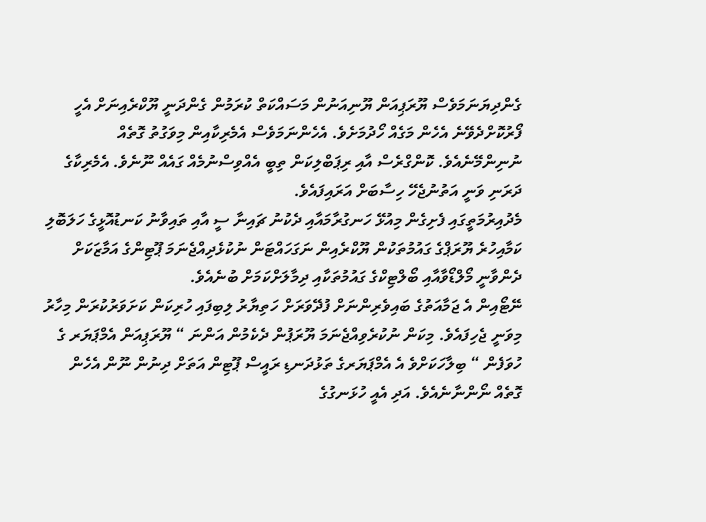ގެންދިޔަނަމަވެސް ޔޫރަޕިއަން ޔޫނިއަނުން މަސައްކަތް ކުރަމުން ގެންދަނީ ޔޫކްރެއިނަށް އެހީ ފޯރުކޮށްދެވޭނެ އެހެން މަގެއް ހޯދުމަށެވެ. އެހެންނަމަވެސް އެމެރިކާއިން މިވަގުތު ގޮތެއް ނުނިންމޭނެއެވެ. ކޮންގްރެސް އާއި ރިޕަބްލިކަން ތިބީ އެއްވިސްނުމެއް ގައެއް ނޫނެވެ. އެމެރިކާގެ ދަރަނި ވަނީ އަތުނުޖެހޭ ހިސާބަށް އަރައިފައެވެ.
މެދުއިރުމަތީގައި ފެށިގެން މިއުޅޭ ހަނގުރާމައާއި ދެކުނު ޗައިނާ ސީ އާއި ތައިވާނު ކަނޑުއޮޅީގެ ހަލަބޮލި ކަމާއިހުރެ ޔޫރަޕްގެ ގައުމުތަކުން ޔޫކްރެއިން ނަގަހައްޓަން ނުކުޅެދިއްޖެނަމަ ޕޫޓިންގެ އަމާޒަކަށް ދެންވާނީ މޯލްޑޯވާއާއި ބޯލްޓިކްގެ ގައުމުތަކާއި ދިމާލަށްކަމަށް ބުނެއެވެ.
ނޭޓޯއިން އެ ޖަމާއަތުގެ ބައިވެރިންނަށް ފުދޭވަރަށް ހަތިޔާރު ލިބިފައި ހުރިކަން ކަށަވަރުކުރަން މިހާރު މިވަނީ ޖެހިފައެވެ. މިކަން ނުކުރެވިއްޖެނަމަ ޔޫރަޕުން ދެކެމުން އަންނަ “ ޔޫރަޕިއަން އެމްޕަޔަރ ގެ ހުވަފެން “ ބިލާހަކަށްވެ އެ އެމްޕަޔަރގެ ތަޅުދަނޑި ރައީސް ޕޫޓިން އަތަށް ދިނުން ނޫން އެހެން ގޮތެއް ނޯންނާނެއެވެ. އަދި އެއީ ހުޅަނގުގެ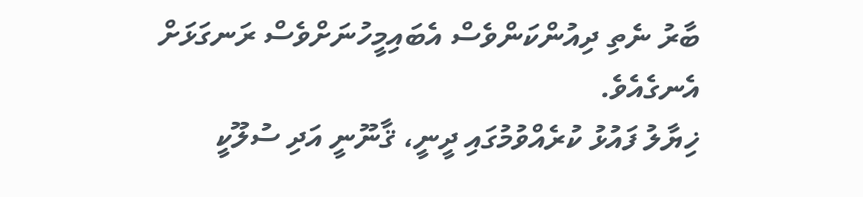ބާރު ނެތި ދިއުންކަންވެސް އެބައިމީހުނަށްވެސް ރަނގަޅަށް އެނގެއެވެ.
ޚިޔާލު ފައުޅު ކުރެއްވުމުގައި ދީނީ، ޤާނޫނީ އަދި ސުލޫކީ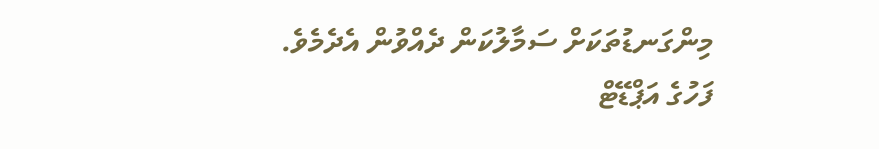މިންގަނޑުތަކަށް ސަމާލުކަން ދެއްވުން އެދެމެވެ.
ފަހުގެ އަޕްޑޭޓް